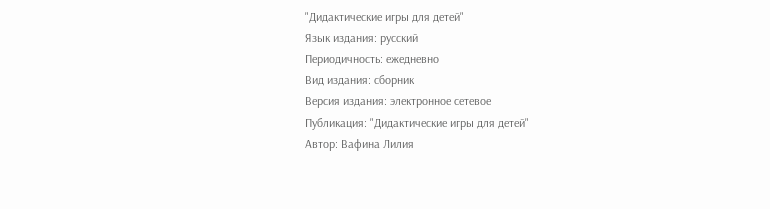"Дидактические игры для детей"
Язык издания: русский
Периодичность: ежедневно
Вид издания: сборник
Версия издания: электронное сетевое
Публикация: "Дидактические игры для детей"
Автор: Вафина Лилия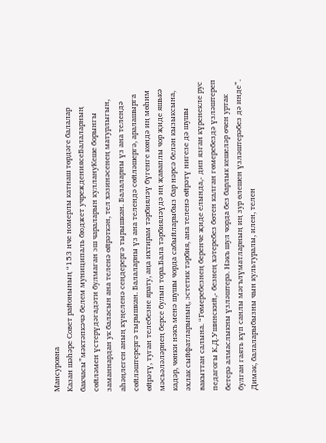Мансуровна
Казан шәһәре Совет районының “153 нче номерлы катнаш төрдәге балалар бакчасы”мәктәпкәчә белем муниципаль бюджет учреждениясеБалаларның сөйләмен үстерүдәгадәти булмаган эш чараларын куллануКеше борынгы заманнардан ук баласын ана теленә өйрәткән, тел хәзинәсенең матурлыгын, аһәңлеген аның күңеленә сеңдерергә тырышкан. Балаларны үз ана телендә сөйләштерергә тырышкан. Балаларны үз ана телендә сөйләшергә, аралашырга өйрәтү, туган телебезне ярату, аңа ихтирам тәрбияләү бүгенге көндә иң мөһим мәсьәләләрнең берсе булып тора.Бала тәрбияләүдә иң җаваплы чор җиде яшькә кадәр, чөнки нәкъ менә шушы чорда сабыйларыбыз бар нәрсә белән кызыксына, әхлак сыйфатларының, эстетик тәрбия, ана теленә өйрәтү нигезе дә шушы вакыттан салына. “Гөмеребезнең беренче җиде елында,- дип язган күренекле рус педагогы К.Д.Ушинский,- безнең хәтеребез бөтен калган гөмеребездә үзләштереп бетерә алмаслыкны үзләштерә. Нәкъ шул чорда без барлык кешеләр өчен уртак булган гаять күп санлы мәгълүматларның иң зур өлешен үзләштерәбез дә инде”. Димәк, балаларыбызны чын культуралы, илен, телен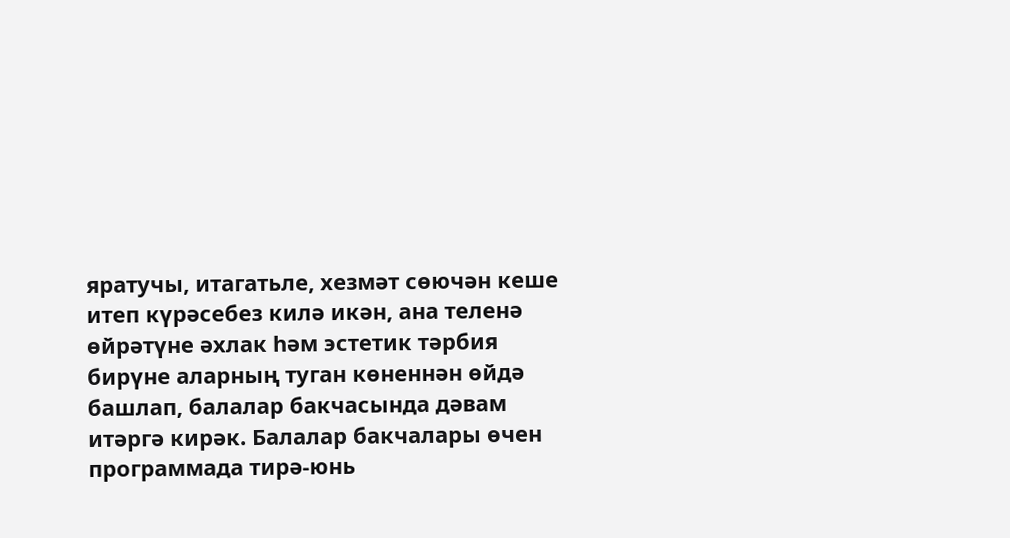яратучы, итагатьле, хезмәт сөючән кеше итеп күрәсебез килә икән, ана теленә өйрәтүне әхлак һәм эстетик тәрбия бирүне аларның туган көненнән өйдә башлап, балалар бакчасында дәвам итәргә кирәк. Балалар бакчалары өчен программада тирә-юнь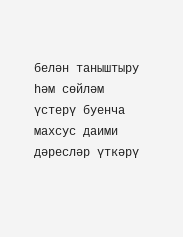белән таныштыру һәм сөйләм үстерү буенча махсус даими дәресләр үткәрү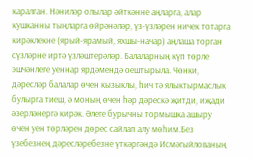каралган. Нәниләр олылар әйткәнне аңларга, алар кушканны тыңларга өйрәнәләр, үз-үзләрен ничек тотарга кирәклекне (ярый-ярамый, яхшы-начар) аңлаша торган сүзләрне иртә үзләштерәләр. Балаларның күп төрле эшчәнлеге уеннар ярдәмендә оештырыла. Чөнки, дәресләр балалар өчен кызыклы, һич тә ялыктырмаслык булырга тиеш, ә моның өчен һәр дәрескә җитди, иҗади әзерләнергә кирәк. Әлеге бурычны тормышка ашыру өчен уен төрләрен дөрес сайлап алу мөһим.Без үзебезнең дәресләребезне үткәргәндә Исмәгыйлованың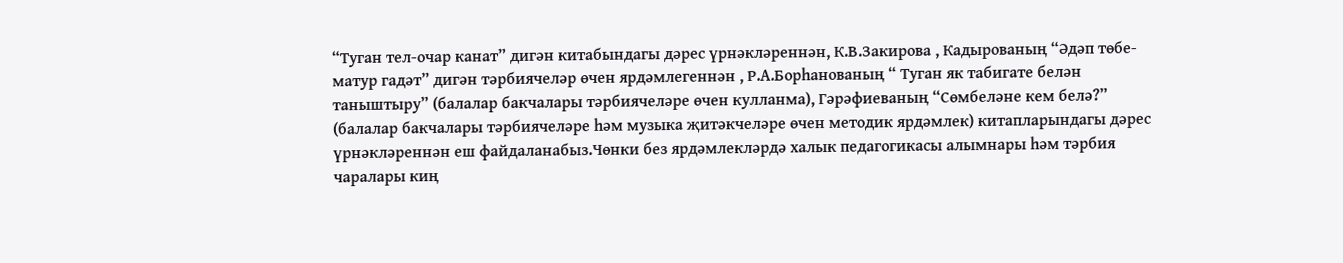“Туган тел-очар канат” дигән китабындагы дәрес үрнәкләреннән, К.В.Закирова , Кадырованың “Әдәп төбе-матур гадәт” дигән тәрбиячеләр өчен ярдәмлегеннән , Р.А.Борһанованың “ Туган як табигате белән таныштыру” (балалар бакчалары тәрбиячеләре өчен кулланма), Гәрәфиеваның “Сөмбеләне кем белә?” (балалар бакчалары тәрбиячеләре һәм музыка җитәкчеләре өчен методик ярдәмлек) китапларындагы дәрес үрнәкләреннән еш файдаланабыз.Чөнки без ярдәмлекләрдә халык педагогикасы алымнары һәм тәрбия чаралары киң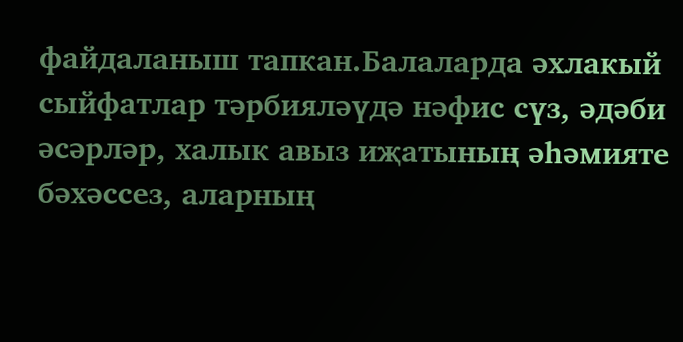файдаланыш тапкан.Балаларда әхлакый сыйфатлар тәрбияләүдә нәфис сүз, әдәби әсәрләр, халык авыз иҗатының әһәмияте бәхәссез, аларның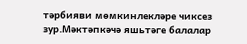тәрбияви мөмкинлекләре чиксез зур.Мәктәпкәчә яшьтәге балалар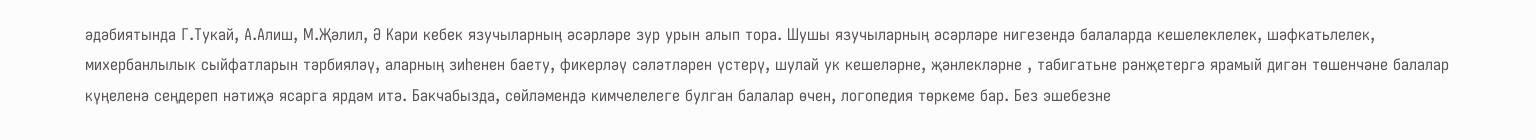әдәбиятында Г.Тукай, А.Алиш, М.Җәлил, Ә Кари кебек язучыларның әсәрләре зур урын алып тора. Шушы язучыларның әсәрләре нигезендә балаларда кешелеклелек, шәфкатьлелек, михербанлылык сыйфатларын тәрбияләү, аларның зиһенен баету, фикерләү сәләтләрен үстерү, шулай ук кешеләрне, җәнлекләрне , табигатьне рәнҗетергә ярамый дигән төшенчәне балалар күңеленә сеңдереп нәтиҗә ясарга ярдәм итә. Бакчабызда, сөйләмендә кимчелелеге булган балалар өчен, логопедия төркеме бар. Без эшебезне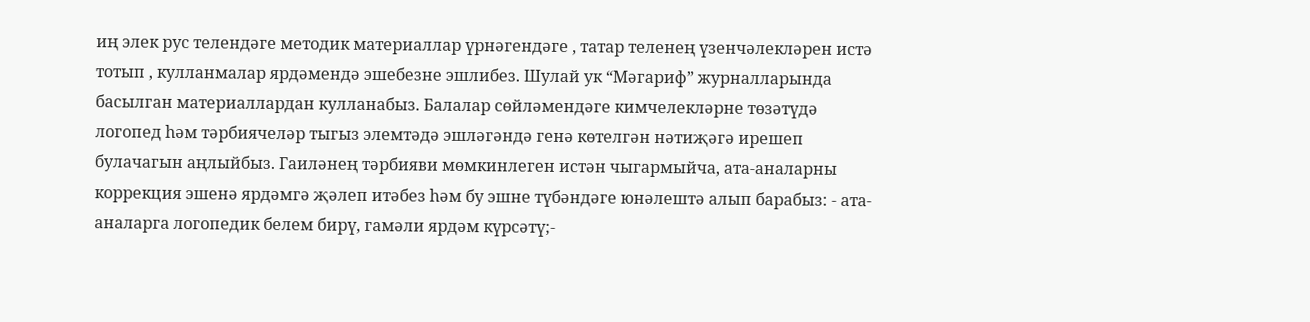иң элек рус телендәге методик материаллар үрнәгендәге , татар теленең үзенчәлекләрен истә тотып , кулланмалар ярдәмендә эшебезне эшлибез. Шулай ук “Мәгариф” журналларында басылган материаллардан кулланабыз. Балалар сөйләмендәге кимчелекләрне төзәтүдә логопед һәм тәрбиячеләр тыгыз элемтәдә эшләгәндә генә көтелгән нәтиҗәгә ирешеп булачагын аңлыйбыз. Гаиләнең тәрбияви мөмкинлеген истән чыгармыйча, ата-аналарны коррекция эшенә ярдәмгә җәлеп итәбез һәм бу эшне түбәндәге юнәлештә алып барабыз: - ата-аналарга логопедик белем бирү, гамәли ярдәм күрсәтү;-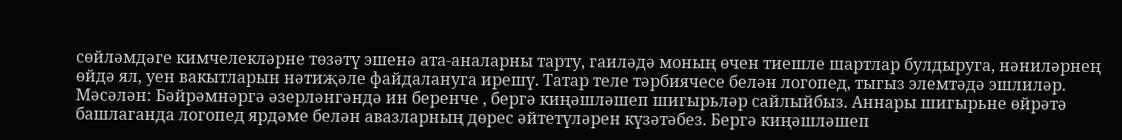сөйләмдәге кимчелекләрне төзәтү эшенә ата-аналарны тарту, гаиләдә моның өчен тиешле шартлар булдыруга, нәниләрнең өйдә ял, уен вакытларын нәтиҗәле файдалануга ирешү. Татар теле тәрбиячесе белән логопед, тыгыз элемтәдә эшлиләр. Мәсәлән: Бәйрәмнәргә әзерләнгәндә ин беренче , бергә киңәшләшеп шигырьләр сайлыйбыз. Аннары шигырьне өйрәтә башлаганда логопед ярдәме белән авазларның дөрес әйтетүләрен күзәтәбез. Бергә киңәшләшеп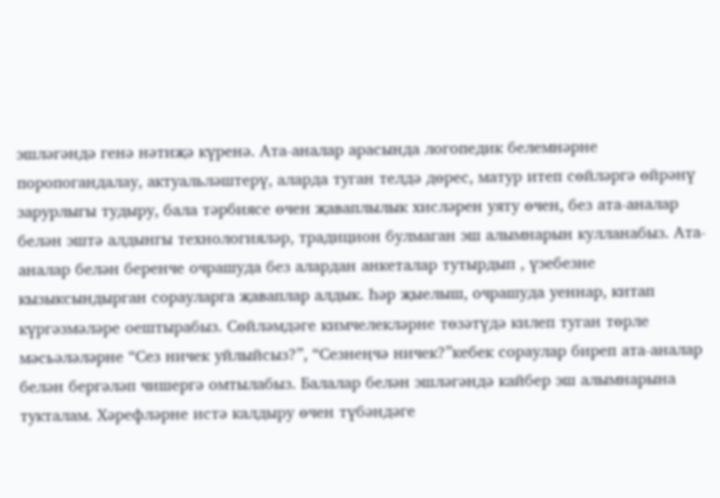эшләгәндә генә нәтиҗә күренә. Ата-аналар арасында логопедик белемнәрне поропогандалау, актуальләштерү, аларда туган телдә дөрес, матур итеп сөйләргә өйрәнү зарурлыгы тудыру, бала тәрбиясе өчен җаваплылык хисләрен уяту өчен, без ата-аналар белән эштә алдынгы технологияләр, традицион булмаган эш алымнарын кулланабыз. Ата-аналар белән беренче очрашуда без алардан анкеталар тутырдып , үзебезне кызыксындырган сорауларга җаваплар алдык. Һәр җыелыш, очрашуда уеннар, китап күргәзмәләре оештырабыз. Сөйләмдәге кимчелекләрне төзәтүдә килеп туган төрле мәсьәләләрне “Сез ничек уйлыйсыз?”, “Сезнеңчә ничек?”кебек сораулар биреп ата-аналар белән бергәләп чишергә омтылабыз. Балалар белән эшләгәндә кайбер эш алымнарына тукталам. Хәрефләрне истә калдыру өчен түбәндәге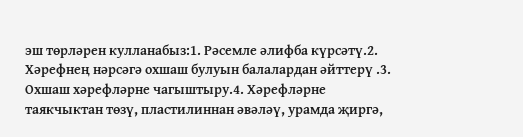эш төрләрен кулланабыз:1. Рәсемле әлифба күрсәтү.2. Хәрефнең нәрсәгә охшаш булуын балалардан әйттерү .3. Охшаш хәрефләрне чагыштыру.4. Хәрефләрне таякчыктан төзү, пластилиннан әвәләү, урамда җиргә,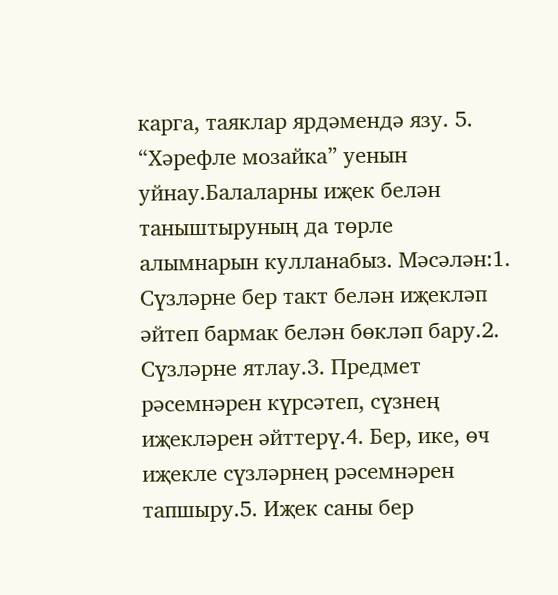карга, таяклар ярдәмендә язу. 5. “Хәрефле мозайка” уенын уйнау.Балаларны иҗек белән таныштыруның да төрле алымнарын кулланабыз. Мәсәлән:1. Сүзләрне бер такт белән иҗекләп әйтеп бармак белән бөкләп бару.2. Сүзләрне ятлау.3. Предмет рәсемнәрен күрсәтеп, сүзнең иҗекләрен әйттерү.4. Бер, ике, өч иҗекле сүзләрнең рәсемнәрен тапшыру.5. Иҗек саны бер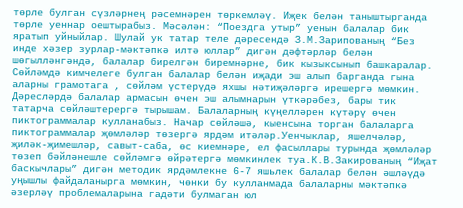төрле булган сүзләрнең рәсемнәрен төркемләү. Иҗек белән таныштырганда төрле уеннар оештырабыз. Мәсәлән: “Поездга утыр” уенын балалар бик яратып уйныйлар. Шулай ук татар теле дәресендә З.М.Зарипованың “Без инде хәзер зурлар-мәктәпкә илтә юллар” дигән дәфтәрләр белән шөгылләнгәндә, балалар бирелгән биремнәрне, бик кызыксынып башкаралар. Сөйләмдә кимчелеге булган балалар белән иҗади эш алып барганда гына аларны грамотага , сөйләм үстерүдә яхшы нәтиҗәләргә ирешергә мөмкин. Дәресләрдә балалар армасын өчен эш алымнарын үткәрәбез, бары тик татарча сөйләштерергә тырышам. Балаларның күңелләрен күтәрү өчен пиктограммалар кулланабыз. Начар сөйләшә, кыенсына торган балаларга пиктограммалар җөмләләр төзергә ярдәм итәләр.Уенчыклар, яшелчәләр, җиләк-җимешләр, савыт-саба, өс киемнәре, ел фасыллары турында җөмләләр төзеп бәйләнешле сөйләмгә өйрәтергә мөмкинлек туа.К.В.Закированың “Иҗат баскычлары” дигән методик ярдәмлекне 6-7 яшьлек балалар белән әшләүдә уңышлы файдаланырга мөмкин, чөнки бу кулланмада балаларны мәктәпкә әзерләү проблемаларына гадәти булмаган юл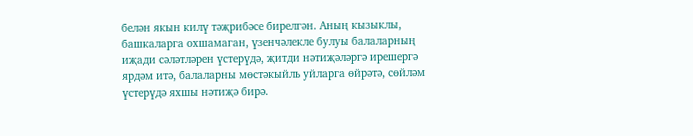белән якын килү тәҗрибәсе бирелгән. Аның кызыклы, башкаларга охшамаган, үзенчәлекле булуы балаларның иҗади сәләтләрен үстерүдә, җитди нәтиҗәләргә ирешергә ярдәм итә, балаларны мөстәкыйль уйларга өйрәтә, сөйләм үстерүдә яхшы нәтиҗә бирә.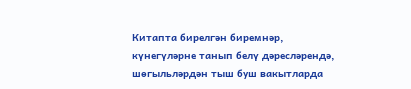Китапта бирелгән биремнәр, күнегүләрне танып белү дәресләрендә, шөгыльләрдән тыш буш вакытларда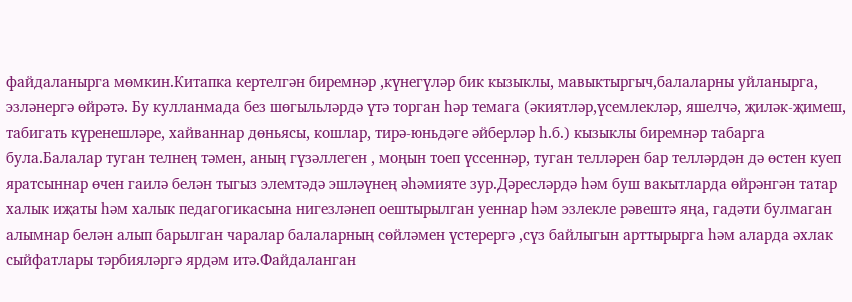файдаланырга мөмкин.Китапка кертелгән биремнәр ,күнегүләр бик кызыклы, мавыктыргыч,балаларны уйланырга, эзләнергә өйрәтә. Бу кулланмада без шөгыльләрдә үтә торган һәр темага (әкиятләр,үсемлекләр, яшелчә, җиләк-җимеш, табигать күренешләре, хайваннар дөньясы, кошлар, тирә-юньдәге әйберләр һ.б.) кызыклы биремнәр табарга була.Балалар туган телнең тәмен, аның гүзәллеген , моңын тоеп үссеннәр, туган телләрен бар телләрдән дә өстен куеп яратсыннар өчен гаилә белән тыгыз элемтәдә эшләүнең әһәмияте зур.Дәресләрдә һәм буш вакытларда өйрәнгән татар халык иҗаты һәм халык педагогикасына нигезләнеп оештырылган уеннар һәм эзлекле рәвештә яңа, гадәти булмаган алымнар белән алып барылган чаралар балаларның сөйләмен үстерергә ,сүз байлыгын арттырырга һәм аларда әхлак сыйфатлары тәрбияләргә ярдәм итә.Файдаланган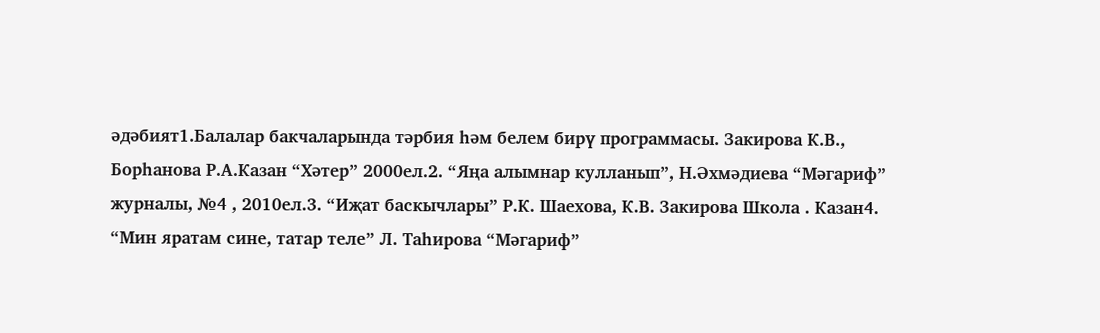әдәбият1.Балалар бакчаларында тәрбия һәм белем бирү программасы. Закирова К.В., Борһанова Р.А.Казан “Хәтер” 2000ел.2. “Яңа алымнар кулланып”, Н.Әхмәдиева “Мәгариф” журналы, №4 , 2010ел.3. “Иҗат баскычлары” Р.К. Шаехова, К.В. Закирова Школа . Казан4. “Мин яратам сине, татар теле” Л. Таһирова “Мәгариф”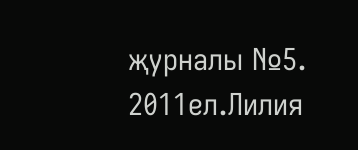җурналы №5. 2011ел.Лилия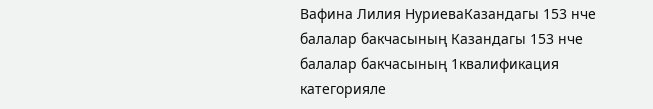Вафина Лилия НуриеваКазандагы 153 нче балалар бакчасының Казандагы 153 нче балалар бакчасының 1квалификация категорияле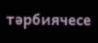тәрбиячесе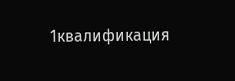1квалификация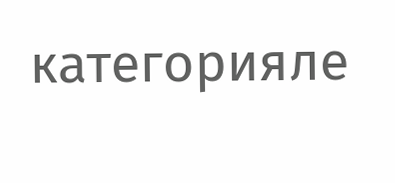категорияле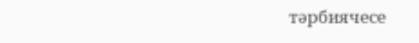тәрбиячесе